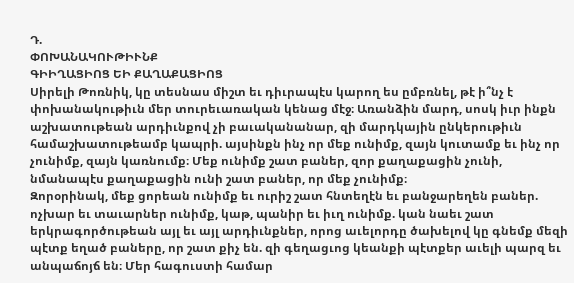Դ.
ՓՈԽԱՆԱԿՈՒԹԻՒՆՔ
ԳԻԻՂԱՑԻՈՑ ԵԻ ՔԱՂԱՔԱՑԻՈՑ
Սիրելի Թոռնիկ, կը տեսնաս միշտ եւ դիւրապէս կարող ես ըմբռնել, թէ ի՞նչ է փոխանակութիւն մեր տուրեւառական կենաց մէջ։ Առանձին մարդ, սոսկ իւր ինքն աշխատութեան արդիւնքով չի բաւականանար, զի մարդկային ընկերութիւն համաշխատութեամբ կապրի. այսինքն ինչ որ մեք ունիմք, զայն կուտամք եւ ինչ որ չունիմք, զայն կառնումք։ Մեք ունիմք շատ բաներ, զոր քաղաքացին չունի, նմանապէս քաղաքացին ունի շատ բաներ, որ մեք չունիմք։
Զորօրինակ, մեք ցորեան ունիմք եւ ուրիշ շատ հնտեղէն եւ բանջարեղեն բաներ. ոչխար եւ տաւարներ ունիմք, կաթ, պանիր եւ իւղ ունիմք. կան նաեւ շատ երկրագործութեան այլ եւ այլ արդիւնքներ, որոց աւելորդը ծախելով կը գնեմք մեզի պէտք եղած բաները, որ շատ քիչ են. զի գեղացւոց կեանքի պէտքեր աւելի պարզ եւ անպաճոյճ են։ Մեր հագուստի համար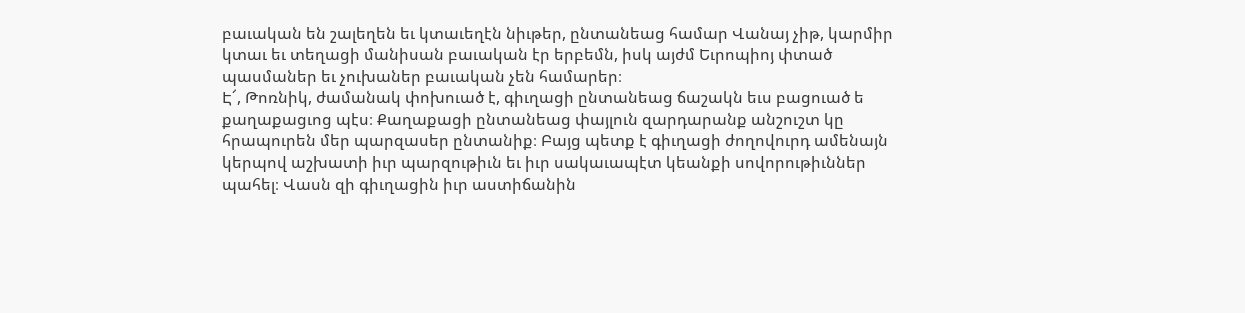բաւական են շալեղեն եւ կտաւեղէն նիւթեր, ընտանեաց համար Վանայ չիթ, կարմիր կտաւ եւ տեղացի մանիսան բաւական էր երբեմն, իսկ այժմ Եւրոպիոյ փտած պասմաներ եւ չուխաներ բաւական չեն համարեր։
Է՜, Թոռնիկ, ժամանակ փոխուած է, գիւղացի ընտանեաց ճաշակն եւս բացուած ե քաղաքացւոց պէս։ Քաղաքացի ընտանեաց փայլուն զարդարանք անշուշտ կը հրապուրեն մեր պարզասեր ընտանիք։ Բայց պետք է գիւղացի ժողովուրդ ամենայն կերպով աշխատի իւր պարզութիւն եւ իւր սակաւապէտ կեանքի սովորութիւններ պահել։ Վասն զի գիւղացին իւր աստիճանին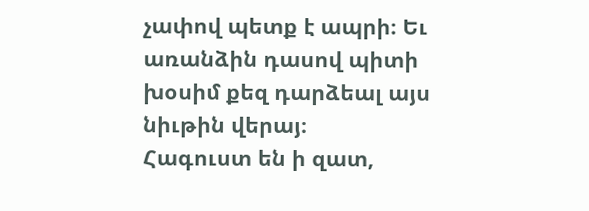չափով պետք է ապրի։ Եւ առանձին դասով պիտի խօսիմ քեզ դարձեալ այս նիւթին վերայ։
Հագուստ են ի զատ,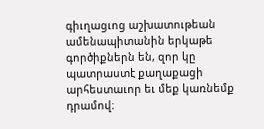գիւղացւոց աշխատութեան ամենապիտանին երկաթե գործիքներն են, զոր կը պատրաստէ քաղաքացի արհեստաւոր եւ մեք կառնեմք դրամով։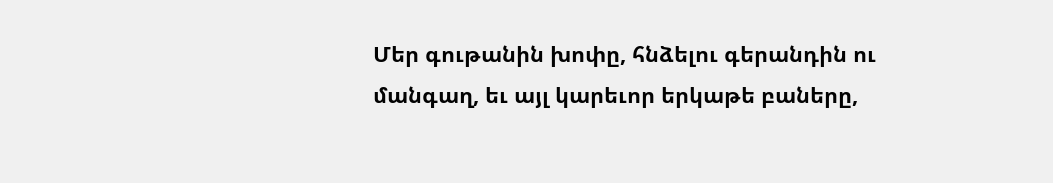Մեր գութանին խոփը, հնձելու գերանդին ու մանգաղ, եւ այլ կարեւոր երկաթե բաները,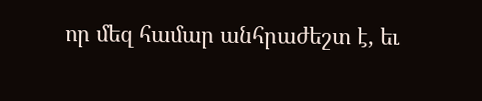որ մեզ համար անհրաժեշտ է, եւ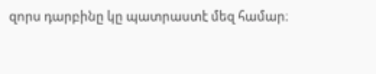զորս դարբինը կը պատրաստէ մեզ համար։